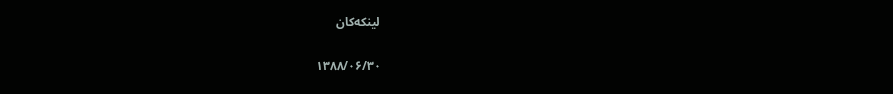لینکەکان

۱۳۸۸/۰۶/۳۰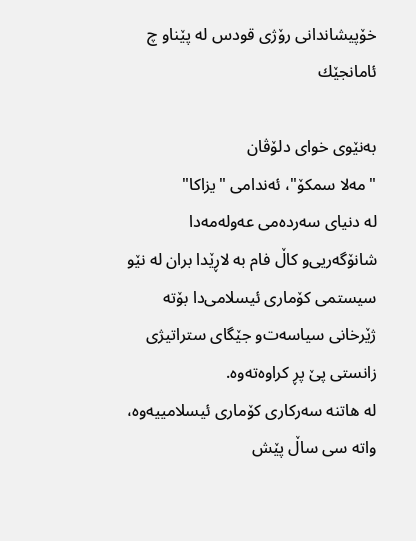خۆپیشاندانی‌ رۆژی‌ قودس لە پێناو چ ئامانجێك

بەنێوی‌ خوای‌ دلۆڤان
"مەلا سمكۆ"، ئەندامی‌ "یزاكا"
لە دنیای‌ سەردەمی‌ عەولەمەدا شانۆگەریی‌‌و كاڵ‌ فام بە لاڕێدا بران لە نێو سیستمی‌ كۆماری‌ ئیسلامی‌دا بۆتە ژێرخانی‌ سیاسەت‌و جێگای‌ ستراتیژی‌ زانستی‌ پێ‌ پڕ كراوەتەوە.
لە هاتنە سەركاری‌ كۆماری‌ ئیسلامییەوە، واتە سی‌ ساڵ‌ پێش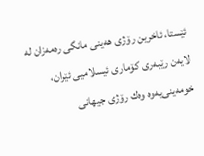ئێستا، ئاخرین رۆژی‌ هەینی‌ مانگی‌ رەمەزان لە لایەن رێبەری‌ كۆماری‌ ئیسلامیی‌ ئێران، خومەینی‌یەوە وەك رۆژی‌ جیهانی‌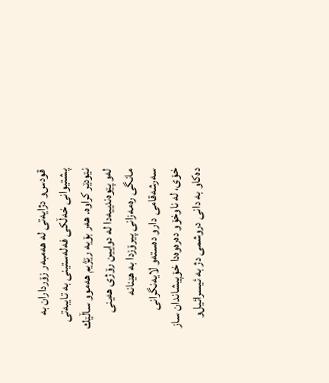قودس‌و دژایەتی‌ لە هەمبەر زۆرداران بە پشتیوانی‌ خەڵكی‌ فەلەستینی‌ بە تایبەتی‌ نێودێر كراوە. هەر بۆیە رێژیم هەموو ساڵێك لەو پێوەندییەدا لە دوایین رۆژی‌ هەینی‌ مانگی‌ رەمەزانی‌ پیرۆزدا بە هێنانە سەرشەقامی‌ دارو دەستە‌و لایەنگرانی‌ خۆی‌، لە ناوخۆ‌و دەرەوەدا خۆپیشاندان ساز دەكا‌و بە دانی‌ دروشمی‌ دژ بە ئیسرائیل‌و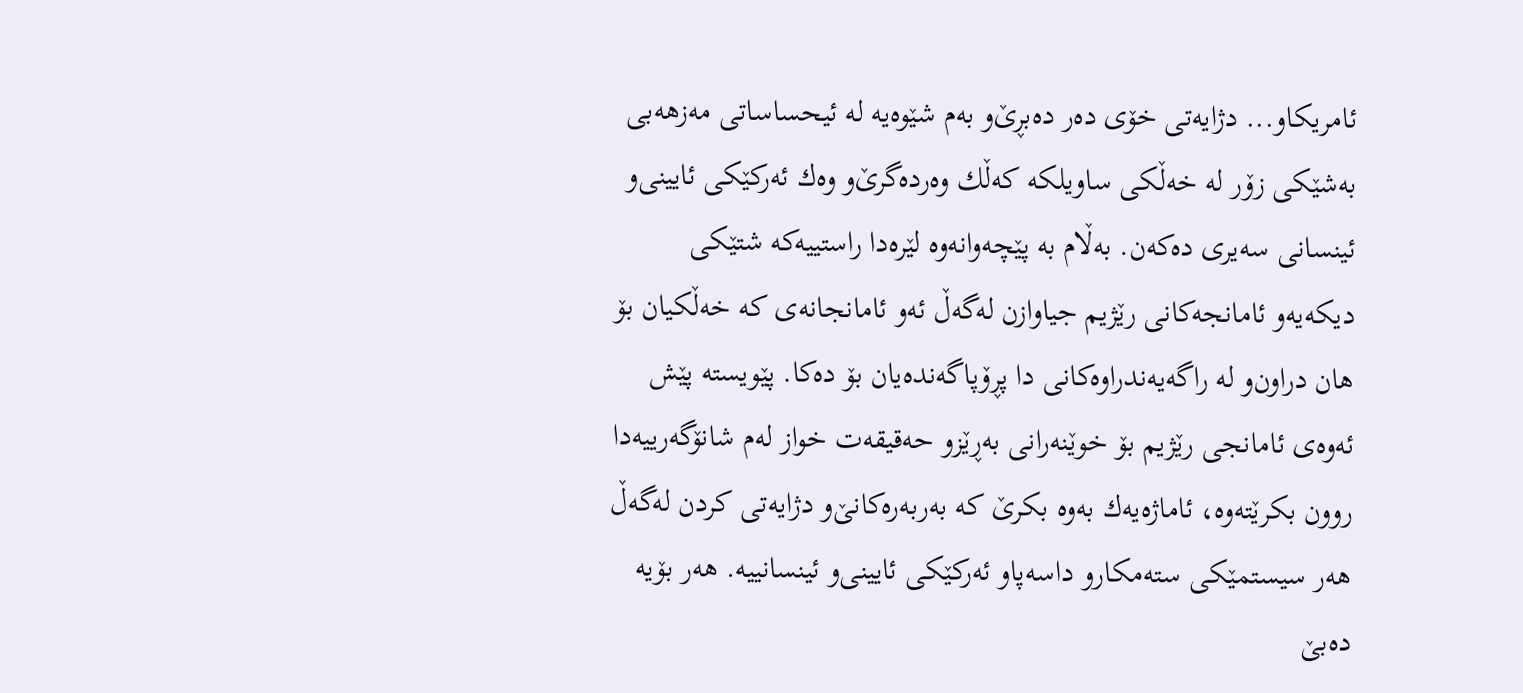ئامریكا‌و... دژایەتی‌ خۆی‌ دەر دەبڕێ‌‌و بەم شێوەیە لە ئیحساساتی‌ مەزهەبی‌ بەشێكی‌ زۆر لە خەڵكی‌ ساویلكە كەڵك وەردەگرێ‌‌و وەك ئەركێكی‌ ئایینی‌‌و ئینسانی‌ سەیری‌ دەكەن. بەڵام بە پێچەوانەوە لێرەدا راستییەكە شتێكی‌ دیكەیە‌و ئامانجەكانی‌ رێژیم جیاوازن لەگەڵ‌ ئەو ئامانجانەی‌ كە خەڵكیان بۆ هان دراون‌و لە راگەیەندراوەكانی‌ دا پڕۆپاگەندەیان بۆ دەكا. پێویستە پێش ئەوەی‌ ئامانجی‌ رێژیم بۆ خوێنەرانی‌ بەڕێز‌و حەقیقەت خواز لەم شانۆگەرییەدا روون بكرێتەوە، ئاماژەیەك بەوە بكرێ‌ كە بەربەرەكانێ‌‌و دژایەتی‌ كردن لەگەڵ‌ هەر سیستمێكی‌ ستەمكار‌و داسەپا‌و ئەركێكی‌ ئایینی‌‌و ئینسانییە. هەر بۆیە دەبێ‌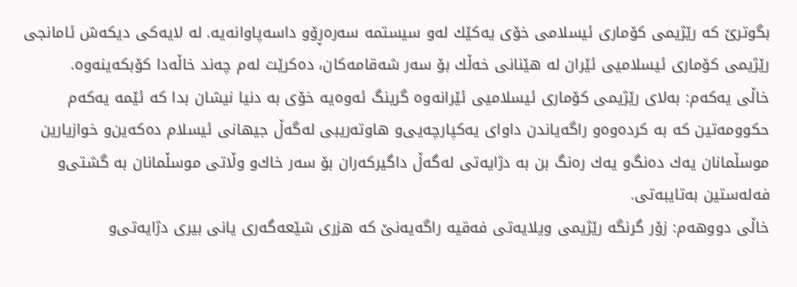بگوترێ‌ كە رێژیمی‌ كۆماری‌ ئیسلامی‌ خۆی‌ یەكێك لەو سیستمە سەرەڕۆ‌و داسەپاوانەیە. لە لایەكی‌ دیكەش ئامانجی‌ رێژیمی‌ كۆماری‌ ئیسلامیی‌ ئێران لە هێنانی‌ خەڵك بۆ سەر شەقامەكان، دەكرێت لەم چەند خاڵەدا كۆبكەینەوە.
خاڵی‌ یەكەم: بەلای‌ رێژیمی‌ كۆماری‌ ئیسلامیی‌ ئێرانەوە گرینگ ئەوەیە خۆی‌ بە دنیا نیشان بدا كە ئێمە یەكەم حكوومەتین كە بە كردەوە‌و راگەیاندن داوای‌ یەكپارچەیی‌‌و هاوتەریبی‌ لەگەڵ‌ جیهانی‌ ئیسلام دەكەین‌و خوازیارین موسڵمانان یەك دەنگ‌و یەك رەنگ بن بە دژایەتی‌ لەگەڵ‌ داگیركەران بۆ سەر خاك‌و وڵاتی‌ موسڵمانان بە گشتی‌‌و فەلەستین بەتایبەتی‌.
خاڵی‌ دووهەم: زۆر گرنگە رێژیمی‌ ویلایەتی‌ فەقیه راگەیەنێ‌ كە هزری‌ شێعەگەری‌ یانی‌ بیری‌ دژایەتی‌‌و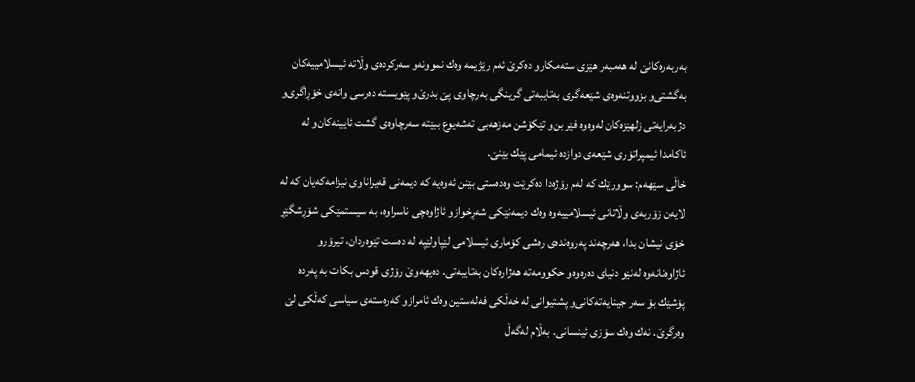بەربەرەكانێ‌ لە هەمبەر هێزی‌ ستەمكار‌و دەكرێ‌ ئەم رێژیمە وەك نموونە‌و سەركردەی‌ وڵاتە ئیسلامییەكان بەگشتی‌‌و بزووتنەوەی‌ شێعەگری‌ بەتایبەتی‌ گرینگی‌ بەرچاوی‌ پێ‌ بدرێ‌‌و پێویستە دەرسی‌ وانەی‌ خۆڕاگری‌‌و دژبەرایەتی‌ زلهێزەكان لەوەوە فێر بن‌و تێكۆشن مەزهەبی‌ تەشەیوع ببێتە سەرچاوەی‌ گشت ئایینەكان‌و لە ئاكامدا ئیمپراتۆری‌ شێعەی‌ دوازدە ئیمامی‌ پێك بێنێ‌.
خاڵی‌ سێهەم: سوورێك كە لەم رۆژەدا دەكرێت وەدەستی‌ بێنن ئەوەیە كە دیمەنی‌ قەیراناوی‌ نیزامەكەیان كە لە لایەن زۆربەی‌ وڵاتانی‌ ئیسلامییەوە وەك دیمەنێكی‌ شەڕخواز‌و ئاژاوەچی‌ ناسراوە، بە سیستمێكی‌ شۆڕشگێڕ خۆی‌ نیشان بدا، هەرچەند پەروەندەی‌ رەشی‌ كۆماری‌ ئیسلامی‌ لێپاولێپە لە دەست تێوەردان، تیرۆر‌و ئاژاوەنانەوە لەنێو دنیای‌ دەرەوە‌و حكوومەتە هەژارەكان بەتایبەتی‌. دەیهەوێ‌ رۆژی‌ قودس بكات بە پەردە پۆشێك بۆ سەر جینایەتەكانی‌‌و پشتیوانی‌ لە خەڵكی‌ فەلەستین وەك ئامراز‌و كەرەستەی‌ سیاسی‌ كەڵكی‌ لێ‌ وەرگرێ‌. نەك وەك سۆزی‌ ئینسانی‌. بەڵام لەگەڵ‌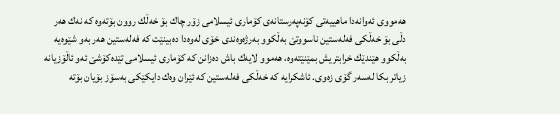هەمووی‌ ئەوانەدا ماهییەتی‌ كۆنەپەرستانەی‌ كۆماری‌ ئیسلامی‌ زۆر چاك بۆ خەڵك روون بۆتەوە كە نەك هەر دڵی‌ بۆ خەڵكی‌ فەلەستین ناسووتێ‌ بەڵكوو بەرژەوەندی‌ خۆی‌ لەوەدا دەبینێت كە فەلەستین هەر بەو شێوەیە بەڵكوو هێندێك خرابتریش بمێنێتەوە، هەموو لایەك باش دەزانن كە كۆماری‌ ئیسلامی‌ تێدەكۆشێ‌ ئەو ئاڵۆزیانە زیاتر بكا لەسەر گۆی‌ زەوی‌. ئاشكرایە كە خەڵكی‌ فەلەستین كە ئێران وەك دایكێكی‌ بەسۆز بۆیان بۆتە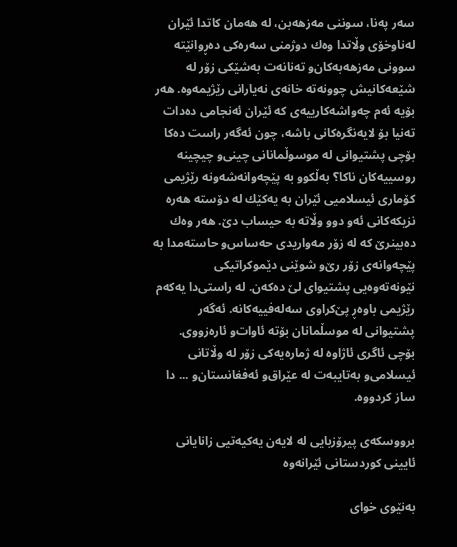سەر پەنا، سوننی‌ مەزهەبن، لە هەمان كاتدا ئێران لەناوخۆی‌ وڵاتدا وەك دوژمنی‌ سەرەكی‌ دەڕوانێتە سوونی‌ مەزهەبەكان‌و تەنانەت بەشێكی‌ زۆر لە شێعەكانیش چوونەتە خانەی‌ نەیارانی‌ رێژیمەوە. هەر بۆیە ئەم چەواشەكارییەی‌ كە ئێران ئەنجامی‌ دەدات تەنیا بۆ لایەنگرەكانی‌ باشە، چون ئەگەر راست دەكا بۆچی‌ پشتیوانی‌ لە موسوڵمانانی‌ چینی‌‌و چیچینە روسییەكان ناكا؟ بەڵكوو بە پێچەوانەشەونە رێژیمی‌ كۆماری‌ ئیسلامیی‌ ئێران بە یەكێك لە دۆستە هەرە نزیكەكانی‌ ئەو دوو وڵاتە بە حیساب دێ‌. هەر وەك دەبینرێ‌ كە لە زۆر مەواریدی‌ حەساس‌و حاستەمدا بە پێچەوانەی‌ زۆر رێ‌‌و شوێنی‌ دێموكراتیكی‌ نێونەتەوەیی‌ پشتیوای‌ لێ‌ دەكەن. لە راستی‌دا یەكەم رێژیمی‌ باوەڕ پێ‌كراوی‌ سەلەفییەكانە. ئەگەر پشتیوانی‌ لە موسڵمانان بۆتە ئاوات‌و ئارەزووی‌. بۆچی‌ ئاگری‌ ئاژاوە لە ژمارەیەكی‌ زۆر لە وڵاتانی‌ ئیسلامی‌‌و بەتایبەت لە عێراق‌و ئەفغانستان‌و ... دا ساز كردووە.

برووسكه‌ی‌ پیرۆزبایی‌ له‌ لایه‌ن یه‌كیه‌تیی‌ زانایانی‌ ئایینی‌ كوردستانی‌ ئێرانه‌وه

به‌نێوی‌ خوای‌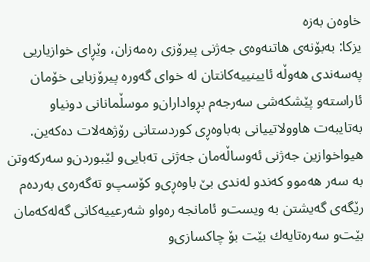خاوه‌ن به‌زه‌
یزکا: به‌بۆنه‌ی‌ هاتنه‌وه‌ی‌ جه‌ژنی‌ پیرۆزی‌ ره‌مه‌زان، وێڕای‌ خوازیاریی‌ په‌سه‌ندی‌ هه‌وڵه‌ ئایینییه‌كانتان له‌ خوای‌ گه‌وره‌ پیرۆزبایی‌ خۆمان ئاراسته‌‌و پێشكه‌شی‌ سه‌رجه‌م بڕواداران‌و موسڵمانانی‌ دونیا‌و به‌تایبه‌ت هاوولاتییانی‌ به‌باوه‌ڕی‌ كوردستانی‌ رۆژهه‌لات ده‌كه‌ین.
هیواخوازین جه‌ژنی‌ ئه‌وساڵه‌مان جه‌ژنی‌ ته‌بایی‌‌و لێبوردن‌و سه‌ركه‌وتن به‌ سه‌ر هه‌موو كه‌ند‌و له‌ندی‌ بێ‌ باوه‌ڕی‌‌و كۆسپ‌و ته‌گه‌ره‌ی‌ به‌رده‌م رێگه‌ی‌ گه‌یشتن به‌ ویست‌و ئامانجه‌ ره‌وا‌و شه‌رعییه‌كانی‌ گه‌له‌كه‌مان بێت‌و سه‌ره‌تایه‌ك بێت بۆ چاكسازی‌‌و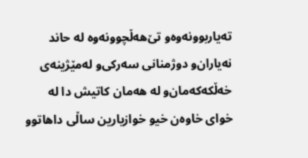ته‌یاربوونه‌وه‌‌و تێ‌هه‌ڵچوونه‌وه‌ له‌ حاند نه‌یاران‌و دوژمنانی‌ سه‌ركی‌‌و له‌مێژینه‌ی‌ خه‌ڵكه‌كه‌مان‌و له‌ هه‌مان كاتیش دا له‌ خوای‌ خاوه‌ن خیو خوازیارین ساڵی‌ داهاتوو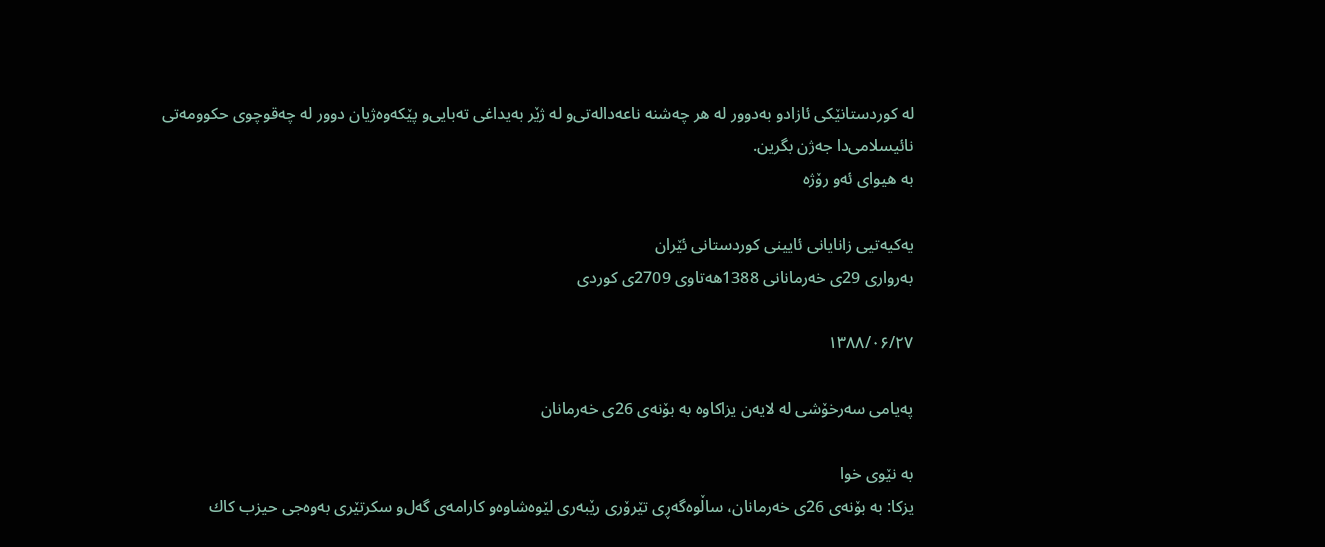له‌ كوردستانێكی‌ ئازاد‌و به‌دوور له‌ هر چه‌شنه‌ ناعه‌داله‌تی‌‌و له‌ ژێر به‌یداغی‌ ته‌بایی‌و پێكه‌وه‌ژیان دوور له‌ چه‌قوچوی‌ حكوومه‌تی‌ نائیسلامی‌دا جه‌ژن بگرین.
به‌ هیوای‌ ئه‌و رۆژه‌

یه‌كیه‌تیی‌ زانایانی‌ ئایینی‌ كوردستانی‌ ئێران
به‌رواری‌ 29ی‌ خه‌رمانانی‌ 1388هه‌تاوی‌ 2709ی‌ كوردی‌

۱۳۸۸/۰۶/۲۷

په‌یامی‌ سه‌رخۆشی‌ له‌ لایه‌ن یزاكاوه‌ به‌ بۆنه‌ی‌ 26ی‌ خه‌رمانان

به‌ نێوی‌ خوا
یزکا: به‌ بۆنه‌ی‌ 26ی‌ خه‌رمانان، ساڵوه‌گه‌ڕی‌ تێرۆری‌ رێبه‌ری‌ لێوه‌شاوه‌‌و كارامه‌ی‌ گه‌ل‌و سكرتێری‌ به‌وه‌جی‌ حیزب كاك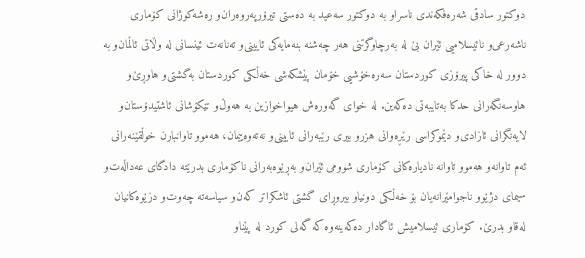دوكتور سادقی‌ شه‌ره‌فكه‌ندی‌ ناسراو به‌ دوكتور سه‌عید به‌ ده‌ستی‌ تیرۆرپه‌روه‌ران‌و ره‌شه‌كوژانی‌ كۆماری‌ ناشه‌رعی‌‌و نائیسلامیی‌ ئێران بێ‌ له‌ به‌رچاوگرتنی‌ هه‌ر چه‌شنه‌ بنه‌مایه‌كی‌ ئایینی‌‌و ته‌نانه‌ت ئینسانی‌ له‌ وڵاتی‌ ئاڵمان‌و به‌ دوور له‌ خاكی‌ پیرۆزی‌ كوردستان سه‌ره‌خۆشیی‌ خۆمان پێشكه‌شی‌ خه‌ڵكی‌ كوردستان به‌گشتی‌‌و هاوڕێ‌‌و هاوسه‌نگه‌رانی‌ حدكا به‌تایبه‌تی‌ ده‌كه‌ین. له‌ خوای‌ گه‌وره‌ش هیواخوازین به‌ هه‌وڵ‌و تێكۆشانی‌ ئاشتیدۆستان‌و لایه‌نگرانی‌ ئازادی‌‌و دێموكراسی‌ رێڕه‌وانی‌ هزر‌و بیری‌ رێبه‌رانی‌ ئایینی‌‌و نه‌ته‌وه‌ییمان، هه‌موو تاوانبارن خوڵقێنه‌رانی‌ ئه‌م تاوانه‌‌و هه‌موو تاوانه‌ نادیاره‌كانی‌ كۆماری‌ شوومی‌ ئێران‌و به‌ڕێوه‌به‌رانی‌ ناكۆماری‌ بدرێته‌ دادگای‌ عه‌داڵه‌ت‌و سیمای‌ دژێو‌و ناجوامێرانه‌یان بۆ خه‌ڵكی‌ دونیا‌و بیر‌وڕای‌ گشتی‌ ئاشكراتر كه‌ن‌و سیاسه‌ته‌ چه‌وت‌و دزێوه‌كانیان له‌قاو بدرێ‌. كۆماری‌ ئیسلامیش ئاگادار ده‌كه‌ینه‌وه‌ كه‌ گه‌لی‌ كورد له‌ پێناو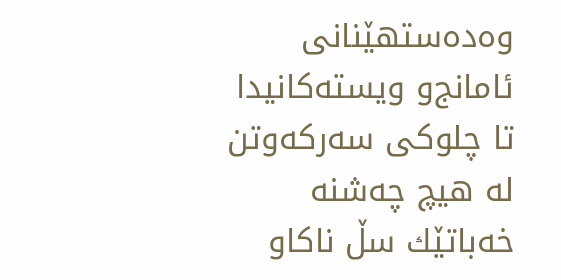وه‌ده‌ستهێنانی‌ ئامانج‌و ویسته‌كانیدا تا چلوكی‌ سه‌ركه‌وتن له‌ هیچ چه‌شنه‌ خه‌باتێك سڵ ناكا‌و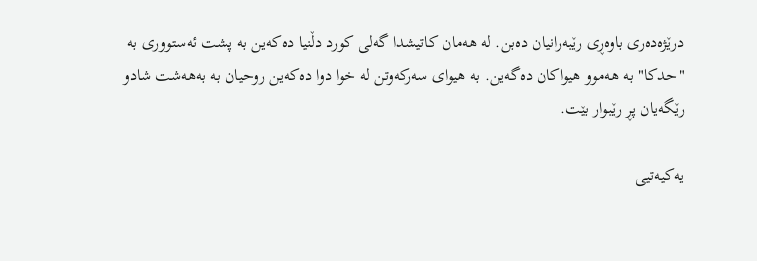درێژه‌ده‌ری‌ باوه‌ڕی‌ رێبه‌رانیان ده‌بن. له‌ هه‌مان كاتیشدا گه‌لی‌ كورد دڵنیا ده‌كه‌ین به‌ پشت ئه‌ستووری‌ به‌ "حدكا" به‌ هه‌موو هیواكان ده‌گه‌ین. به‌ هیوای‌ سه‌ركه‌وتن له‌ خوا دوا ده‌كه‌ین روحیان به‌ به‌هه‌شت شاد‌و رێگه‌یان پڕ رێبوار بێت.

یه‌كیه‌تیی‌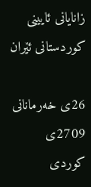زانایانی‌ ئایینی‌ كوردستانی‌ ئێران

26ی‌ خه‌رمانانی‌ 2709ی‌ كوردی‌